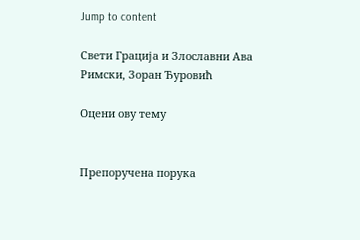Jump to content

Свети Грација и Злославни Ава Римски, Зоран Ђуровић

Оцени ову тему


Препоручена порука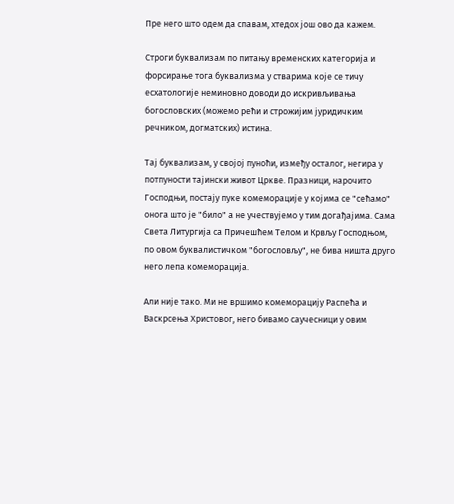Пре него што одем да спавам, хтедох још ово да кажем.

Строги буквализам по питању временских категорија и форсирање тога буквализма у стварима које се тичу есхатологије неминовно доводи до искривљивања богословских (можемо рећи и строжијим јуридичким речником, догматских) истина.

Тај буквализам, у својој пуноћи, између осталог, негира у потпуности тајински живот Цркве. Празници, нарочито Господњи, постају пуке комеморације у којима се "сећамо" онога што је "било" а не учествујемо у тим догађајима. Сама Света Литургија са Причешћем Телом и Крвљу Господњом, по овом буквалистичком "богословљу", не бива ништа друго него лепа комеморација.

Али није тако. Ми не вршимо комеморацију Распећа и Васкрсења Христовог, него бивамо саучесници у овим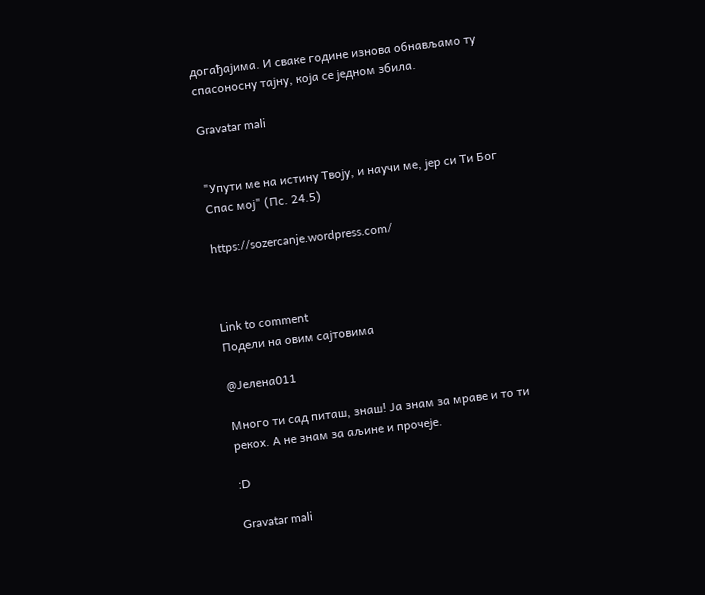догађајима. И сваке године изнова обнављамо ту спасоносну тајну, која се једном збила.

Gravatar mali


"Упути ме на истину Твоју, и научи ме, јер си Ти Бог Спас мој" (Пс. 24.5)

https://sozercanje.wordpress.com/



Link to comment
Подели на овим сајтовима

@Јелена011

Много ти сад питаш, знаш! Ја знам за мраве и то ти рекох. А не знам за аљине и прочеје.

:D

Gravatar mali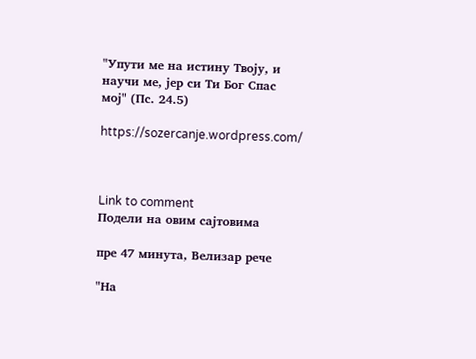"Упути ме на истину Твоју, и научи ме, јер си Ти Бог Спас мој" (Пс. 24.5)

https://sozercanje.wordpress.com/



Link to comment
Подели на овим сајтовима

пре 47 минута, Велизар рече

"На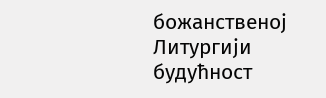божанственој Литургији будућност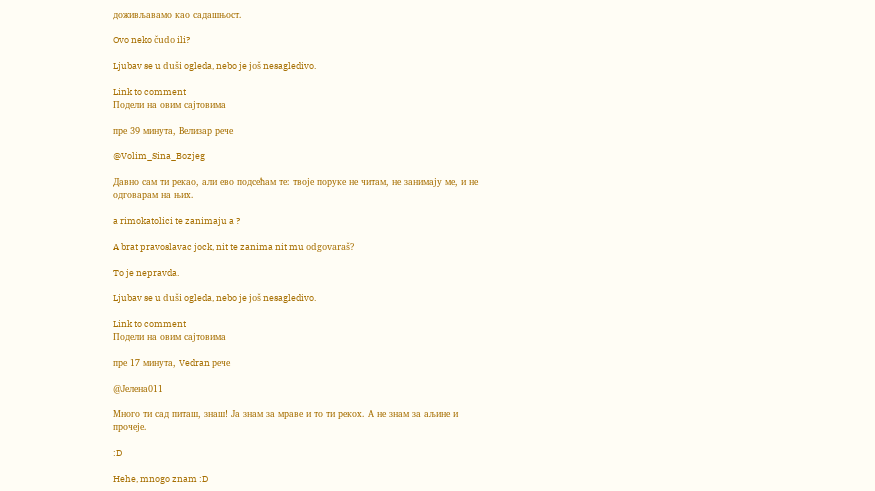доживљавамо као садашњост.

Ovo neko čudo ili?

Ljubav se u duši ogleda, nebo je još nesagledivo.

Link to comment
Подели на овим сајтовима

пре 39 минута, Велизар рече

@Volim_Sina_Bozjeg

Давно сам ти рекао, али ево подсећам те: твоје поруке не читам, не занимају ме, и не одговарам на њих.

a rimokatolici te zanimaju a ?

A brat pravoslavac jock, nit te zanima nit mu odgovaraš?

To je nepravda.

Ljubav se u duši ogleda, nebo je još nesagledivo.

Link to comment
Подели на овим сајтовима

пре 17 минута, Vedran рече

@Јелена011

Много ти сад питаш, знаш! Ја знам за мраве и то ти рекох. А не знам за аљине и прочеје.

:D

Hehe, mnogo znam :D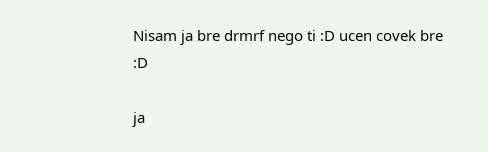Nisam ja bre drmrf nego ti :D ucen covek bre :D

ja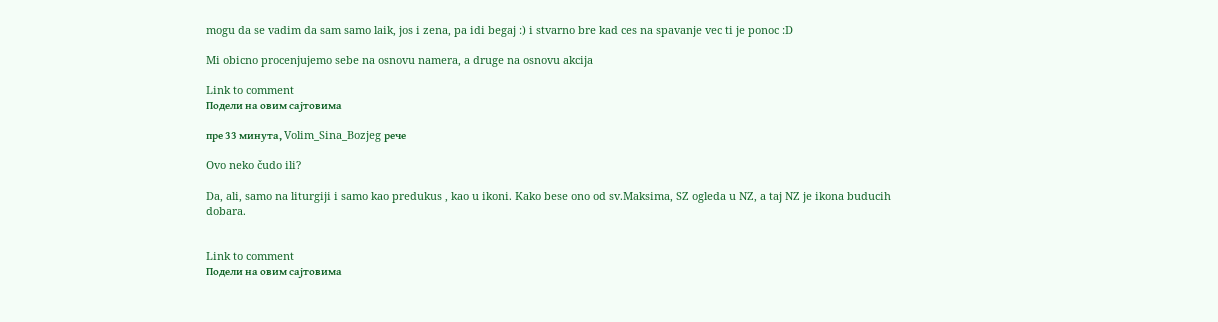mogu da se vadim da sam samo laik, jos i zena, pa idi begaj :) i stvarno bre kad ces na spavanje vec ti je ponoc :D

Mi obicno procenjujemo sebe na osnovu namera, a druge na osnovu akcija

Link to comment
Подели на овим сајтовима

пре 33 минута, Volim_Sina_Bozjeg рече

Ovo neko čudo ili?

Da, ali, samo na liturgiji i samo kao predukus , kao u ikoni. Kako bese ono od sv.Maksima, SZ ogleda u NZ, a taj NZ je ikona buducih dobara.


Link to comment
Подели на овим сајтовима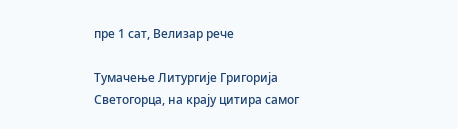пре 1 сат, Велизар рече

Тумачење Литургије Григорија Светогорца, на крају цитира самог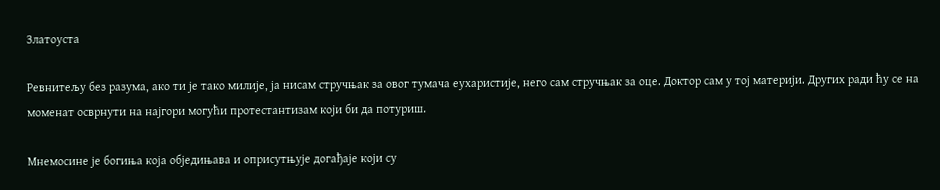Златоуста

Ревнитељу без разума, ако ти је тако милије, ја нисам стручњак за овог тумача еухаристије, него сам стручњак за оце. Доктор сам у тој материји. Других ради ћу се на моменат осврнути на најгори могући протестантизам који би да потуриш.

Мнемосине је богиња која обједињава и оприсутњује догађаје који су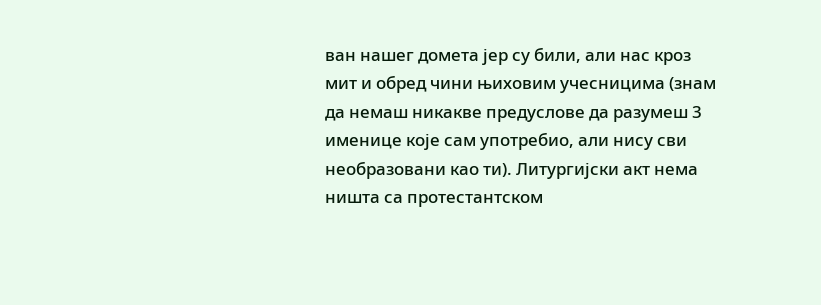ван нашег домета јер су били, али нас кроз мит и обред чини њиховим учесницима (знам да немаш никакве предуслове да разумеш 3 именице које сам употребио, али нису сви необразовани као ти). Литургијски акт нема ништа са протестантском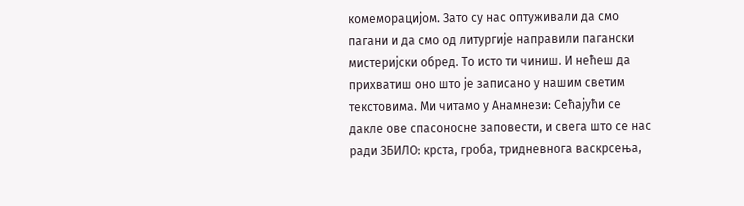комеморацијом. Зато су нас оптуживали да смо пагани и да смо од литургије направили пагански мистеријски обред. То исто ти чиниш. И нећеш да прихватиш оно што је записано у нашим светим текстовима. Ми читамо у Анамнези: Сећајући се дакле ове спасоносне заповести, и свега што се нас ради ЗБИЛО: крста, гроба, тридневнога васкрсења,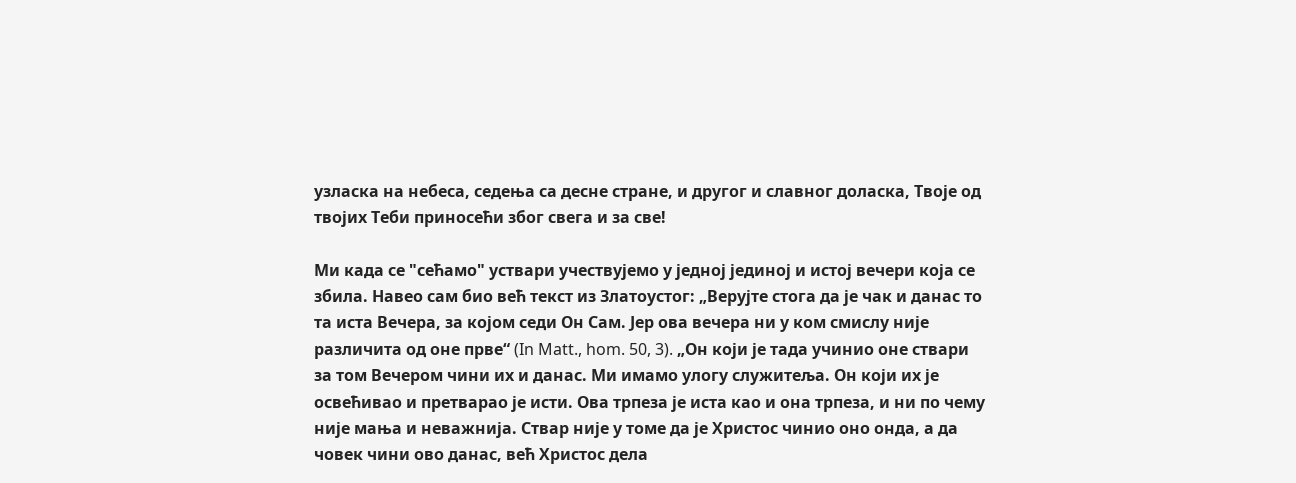узласка на небеса, седења са десне стране, и другог и славног доласка, Твоје од твојих Теби приносећи због свега и за све!

Ми када се "сећамо" уствари учествујемо у једној јединој и истој вечери која се збила. Навео сам био већ текст из Златоустог: „Верујте стога да је чак и данас то та иста Вечера, за којом седи Он Сам. Јер ова вечера ни у ком смислу није различита од оне прве“ (In Matt., hom. 50, 3). „Он који је тада учинио оне ствари за том Вечером чини их и данас. Ми имамо улогу служитеља. Он који их је освећивао и претварао је исти. Ова трпеза је иста као и она трпеза, и ни по чему није мања и неважнија. Ствар није у томе да је Христос чинио оно онда, а да човек чини ово данас, већ Христос дела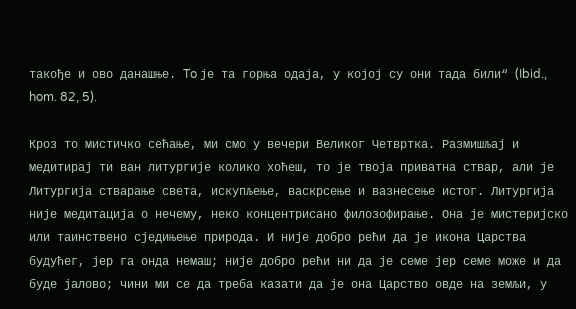такође и ово данашње. To је та горња одаја, у којој су они тада били“ (Ibid., hom. 82, 5).

Кроз то мистичко сећање, ми смо у вечери Великог Четвртка. Размишљај и медитирај ти ван литургије колико хоћеш, то је твоја приватна ствар, али је Литургија стварање света, искупљење, васкрсење и вазнесење истог. Литургија није медитација о нечему, неко концентрисано филозофирање. Она је мистеријско или таинствено сједињење природа. И није добро рећи да је икона Царства будућег, јер га онда немаш; није добро рећи ни да је семе јер семе може и да буде јалово; чини ми се да треба казати да је она Царство овде на земљи, у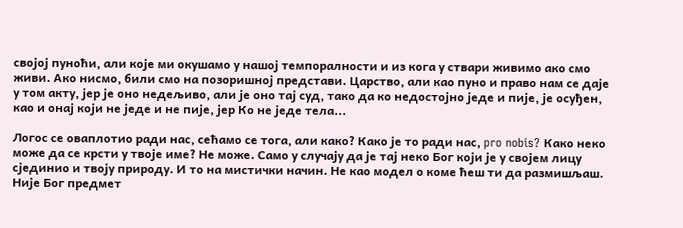својој пуноћи, али које ми окушамо у нашој темпоралности и из кога у ствари живимо ако смо живи. Ако нисмо, били смо на позоришној представи. Царство, али као пуно и право нам се даје у том акту, јер је оно недељиво, али је оно тај суд, тако да ко недостојно једе и пије, је осуђен, као и онај који не једе и не пије, јер Ко не једе тела...

Логос се оваплотио ради нас, сећамо се тога, али како? Како је то ради нас, pro nobis? Како неко може да се крсти у твоје име? Не може. Само у случају да је тај неко Бог који је у својем лицу сјединио и твоју природу. И то на мистички начин. Не као модел о коме ћеш ти да размишљаш. Није Бог предмет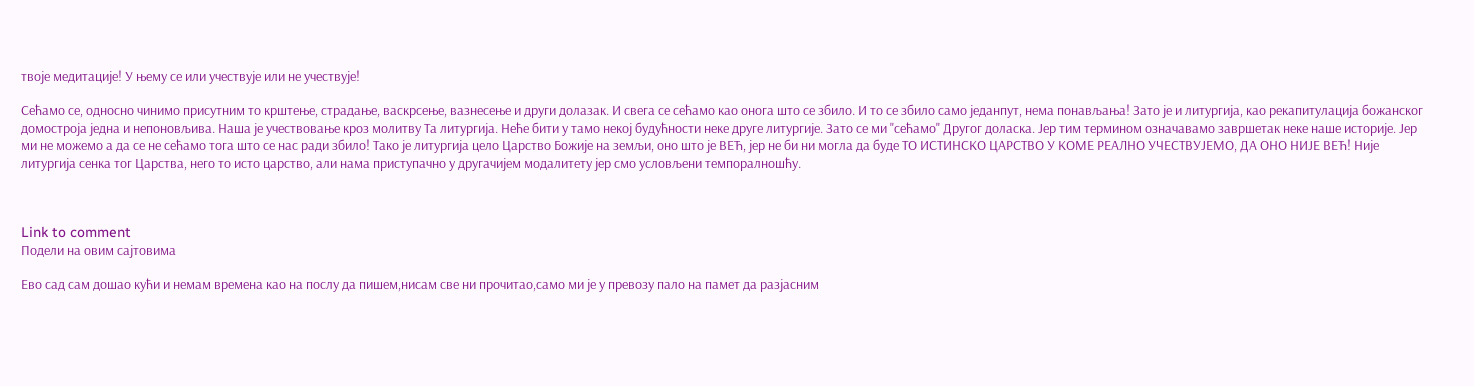твоје медитације! У њему се или учествује или не учествује!

Сећамо се, односно чинимо присутним то крштење, страдање, васкрсење, вазнесење и други долазак. И свега се сећамо као онога што се збило. И то се збило само једанпут, нема понављања! Зато је и литургија, као рекапитулација божанског домостроја једна и непоновљива. Наша је учествовање кроз молитву Та литургија. Неће бити у тамо некој будућности неке друге литургије. Зато се ми "сећамо" Другог доласка. Јер тим термином означавамо завршетак неке наше историје. Јер ми не можемо а да се не сећамо тога што се нас ради збило! Тако је литургија цело Царство Божије на земљи, оно што је ВЕЋ, јер не би ни могла да буде ТО ИСТИНСКО ЦАРСТВО У КОМЕ РЕАЛНО УЧЕСТВУЈЕМО, ДА ОНО НИЈЕ ВЕЋ! Није литургија сенка тог Царства, него то исто царство, али нама приступачно у другачијем модалитету јер смо условљени темпоралношћу.



Link to comment
Подели на овим сајтовима

Ево сад сам дошао кући и немам времена као на послу да пишем,нисам све ни прочитао,само ми је у превозу пало на памет да разјасним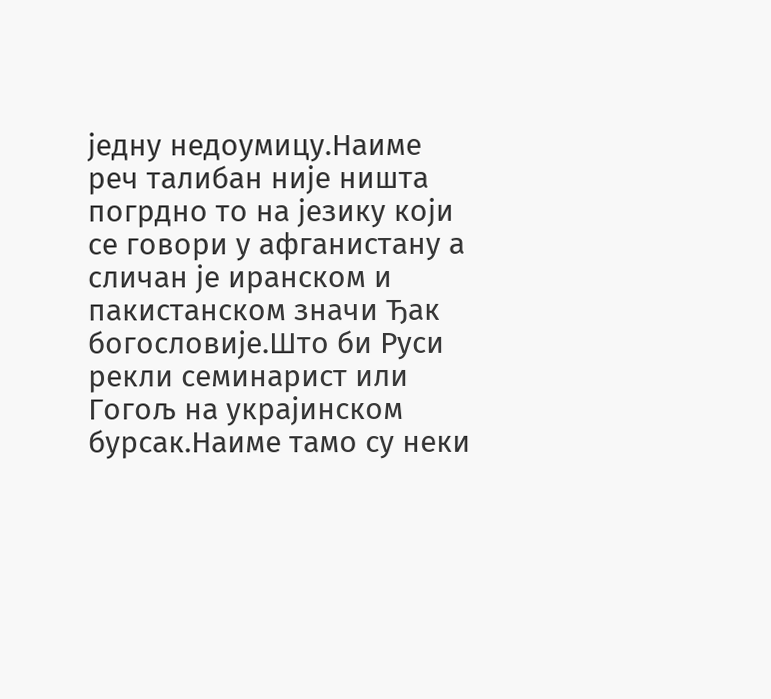једну недоумицу.Наиме реч талибан није ништа погрдно то на језику који се говори у афганистану а сличан је иранском и пакистанском значи Ђак богословије.Што би Руси рекли семинарист или Гогољ на украјинском бурсак.Наиме тамо су неки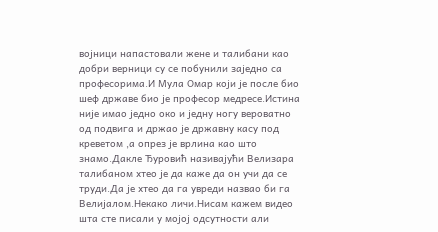војници напастовали жене и талибани као добри верници су се побунили заједно са професорима.И Мула Омар који је после био шеф државе био је професор медресе.Истина није имао једно око и једну ногу вероватно од подвига и држао је државну касу под креветом ,а опрез је врлина као што знамо.Дакле Ђуровић називајући Велизара талибаном хтео је да каже да он учи да се труди.Да је хтео да га увреди назвао би га Велијалом.Некако личи.Нисам кажем видео шта сте писали у мојој одсутности али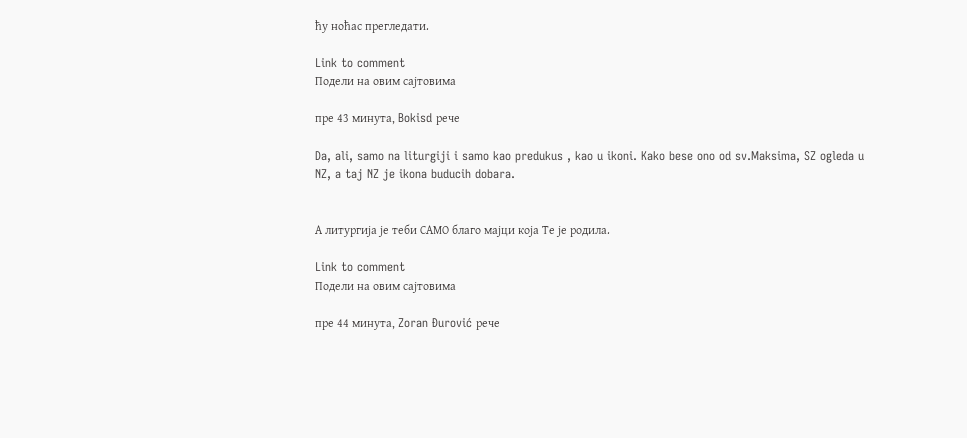ћу ноћас прегледати.

Link to comment
Подели на овим сајтовима

пре 43 минута, Bokisd рече

Da, ali, samo na liturgiji i samo kao predukus , kao u ikoni. Kako bese ono od sv.Maksima, SZ ogleda u NZ, a taj NZ je ikona buducih dobara.


А литургија је теби САМО благо мајци која Те је родила.

Link to comment
Подели на овим сајтовима

пре 44 минута, Zoran Đurović рече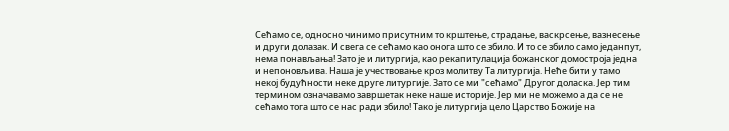Сећамо се, односно чинимо присутним то крштење, страдање, васкрсење, вазнесење и други долазак. И свега се сећамо као онога што се збило. И то се збило само једанпут, нема понављања! Зато је и литургија, као рекапитулација божанског домостроја једна и непоновљива. Наша је учествовање кроз молитву Та литургија. Неће бити у тамо некој будућности неке друге литургије. Зато се ми "сећамо" Другог доласка. Јер тим термином означавамо завршетак неке наше историје. Јер ми не можемо а да се не сећамо тога што се нас ради збило! Тако је литургија цело Царство Божије на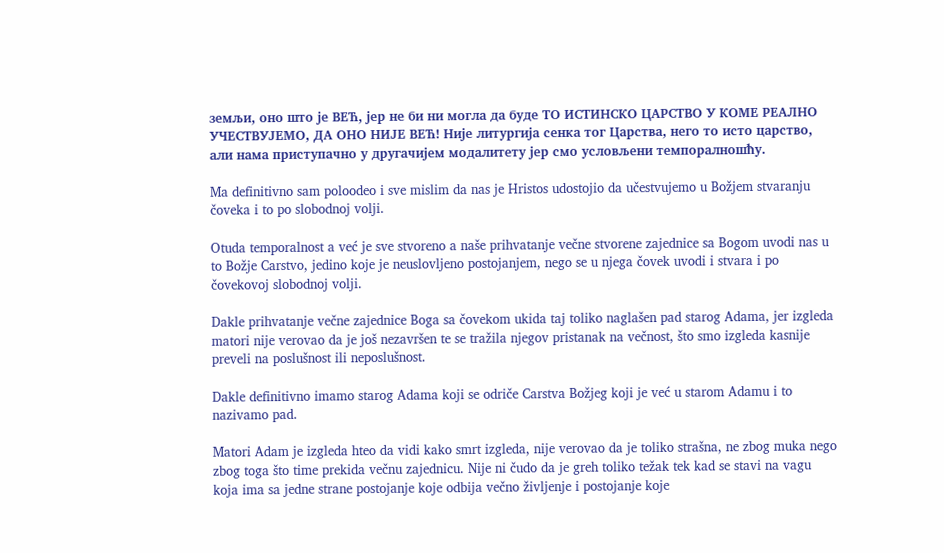земљи, оно што је ВЕЋ, јер не би ни могла да буде ТО ИСТИНСКО ЦАРСТВО У КОМЕ РЕАЛНО УЧЕСТВУЈЕМО, ДА ОНО НИЈЕ ВЕЋ! Није литургија сенка тог Царства, него то исто царство, али нама приступачно у другачијем модалитету јер смо условљени темпоралношћу.

Ma definitivno sam poloodeo i sve mislim da nas je Hristos udostojio da učestvujemo u Božjem stvaranju čoveka i to po slobodnoj volji.

Otuda temporalnost a već je sve stvoreno a naše prihvatanje večne stvorene zajednice sa Bogom uvodi nas u to Božje Carstvo, jedino koje je neuslovljeno postojanjem, nego se u njega čovek uvodi i stvara i po čovekovoj slobodnoj volji.

Dakle prihvatanje večne zajednice Boga sa čovekom ukida taj toliko naglašen pad starog Adama, jer izgleda matori nije verovao da je još nezavršen te se tražila njegov pristanak na večnost, što smo izgleda kasnije preveli na poslušnost ili neposlušnost.

Dakle definitivno imamo starog Adama koji se odriče Carstva Božjeg koji je već u starom Adamu i to nazivamo pad.

Matori Adam je izgleda hteo da vidi kako smrt izgleda, nije verovao da je toliko strašna, ne zbog muka nego zbog toga što time prekida večnu zajednicu. Nije ni čudo da je greh toliko težak tek kad se stavi na vagu koja ima sa jedne strane postojanje koje odbija večno življenje i postojanje koje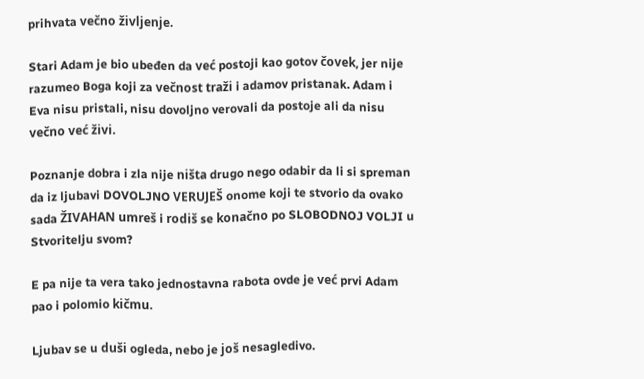prihvata večno življenje.

Stari Adam je bio ubeđen da već postoji kao gotov čovek, jer nije razumeo Boga koji za večnost traži i adamov pristanak. Adam i Eva nisu pristali, nisu dovoljno verovali da postoje ali da nisu večno već živi.

Poznanje dobra i zla nije ništa drugo nego odabir da li si spreman da iz ljubavi DOVOLJNO VERUJEŠ onome koji te stvorio da ovako sada ŽIVAHAN umreš i rodiš se konačno po SLOBODNOJ VOLJI u Stvoritelju svom?

E pa nije ta vera tako jednostavna rabota ovde je već prvi Adam pao i polomio kičmu.

Ljubav se u duši ogleda, nebo je još nesagledivo.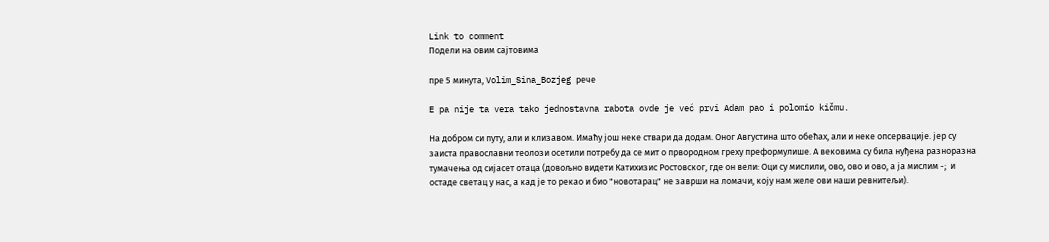Link to comment
Подели на овим сајтовима

пре 5 минута, Volim_Sina_Bozjeg рече

E pa nije ta vera tako jednostavna rabota ovde je već prvi Adam pao i polomio kičmu.

На добром си путу, али и клизавом. Имаћу још неке ствари да додам. Оног Августина што обећах, али и неке опсервације. јер су заиста православни теолози осетили потребу да се мит о првородном греху преформулише. А вековима су била нуђена разноразна тумачења од сијасет отаца (довољно видети Катихизис Ростовског, где он вели: Оци су мислили, ово, ово и ово, а ја мислим -;  и остаде светац у нас, а кад је то рекао и био "новотарац" не заврши на ломачи, коју нам желе ови наши ревнитељи).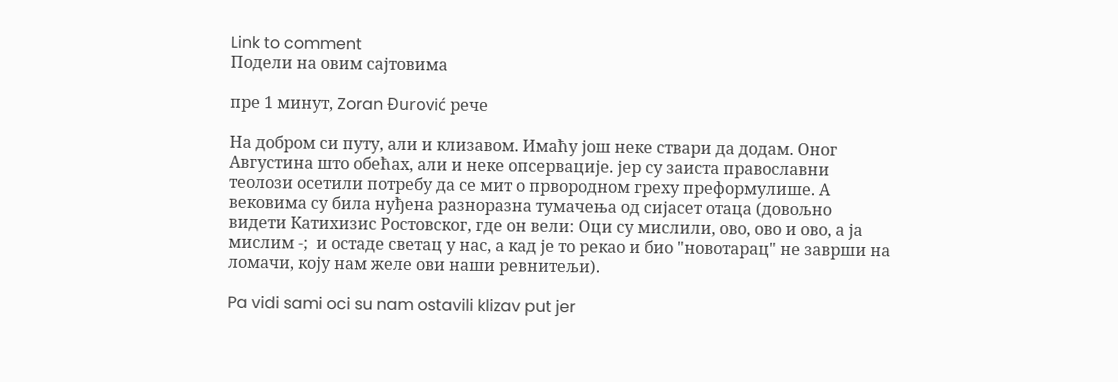Link to comment
Подели на овим сајтовима

пре 1 минут, Zoran Đurović рече

На добром си путу, али и клизавом. Имаћу још неке ствари да додам. Оног Августина што обећах, али и неке опсервације. јер су заиста православни теолози осетили потребу да се мит о првородном греху преформулише. А вековима су била нуђена разноразна тумачења од сијасет отаца (довољно видети Катихизис Ростовског, где он вели: Оци су мислили, ово, ово и ово, а ја мислим -;  и остаде светац у нас, а кад је то рекао и био "новотарац" не заврши на ломачи, коју нам желе ови наши ревнитељи).

Pa vidi sami oci su nam ostavili klizav put jer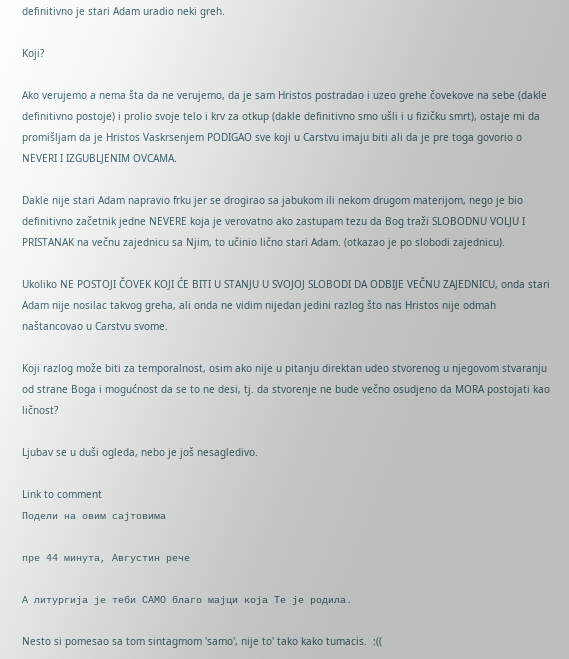definitivno je stari Adam uradio neki greh.

Koji?

Ako verujemo a nema šta da ne verujemo, da je sam Hristos postradao i uzeo grehe čovekove na sebe (dakle definitivno postoje) i prolio svoje telo i krv za otkup (dakle definitivno smo ušli i u fizičku smrt), ostaje mi da promišljam da je Hristos Vaskrsenjem PODIGAO sve koji u Carstvu imaju biti ali da je pre toga govorio o NEVERI I IZGUBLJENIM OVCAMA.

Dakle nije stari Adam napravio frku jer se drogirao sa jabukom ili nekom drugom materijom, nego je bio definitivno začetnik jedne NEVERE koja je verovatno ako zastupam tezu da Bog traži SLOBODNU VOLJU I PRISTANAK na večnu zajednicu sa Njim, to učinio lično stari Adam. (otkazao je po slobodi zajednicu).

Ukoliko NE POSTOJI ČOVEK KOJI ĆE BITI U STANJU U SVOJOJ SLOBODI DA ODBIJE VEČNU ZAJEDNICU, onda stari Adam nije nosilac takvog greha, ali onda ne vidim nijedan jedini razlog što nas Hristos nije odmah naštancovao u Carstvu svome.

Koji razlog može biti za temporalnost, osim ako nije u pitanju direktan udeo stvorenog u njegovom stvaranju od strane Boga i mogućnost da se to ne desi, tj. da stvorenje ne bude večno osudjeno da MORA postojati kao ličnost?

Ljubav se u duši ogleda, nebo je još nesagledivo.

Link to comment
Подели на овим сајтовима

пре 44 минута, Августин рече

А литургија је теби САМО благо мајци која Те је родила.

Nesto si pomesao sa tom sintagmom 'samo', nije to' tako kako tumacis.  :((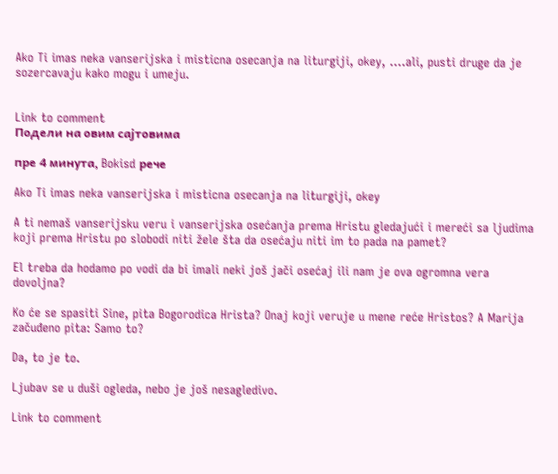Ako Ti imas neka vanserijska i misticna osecanja na liturgiji, okey, ....ali, pusti druge da je sozercavaju kako mogu i umeju.


Link to comment
Подели на овим сајтовима

пре 4 минута, Bokisd рече

Ako Ti imas neka vanserijska i misticna osecanja na liturgiji, okey

A ti nemaš vanserijsku veru i vanserijska osećanja prema Hristu gledajući i mereći sa ljudima koji prema Hristu po slobodi niti žele šta da osećaju niti im to pada na pamet?

El treba da hodamo po vodi da bi imali neki još jači osećaj ili nam je ova ogromna vera dovoljna?

Ko će se spasiti Sine, pita Bogorodica Hrista? Onaj koji veruje u mene reće Hristos? A Marija začuđeno pita: Samo to?

Da, to je to.

Ljubav se u duši ogleda, nebo je još nesagledivo.

Link to comment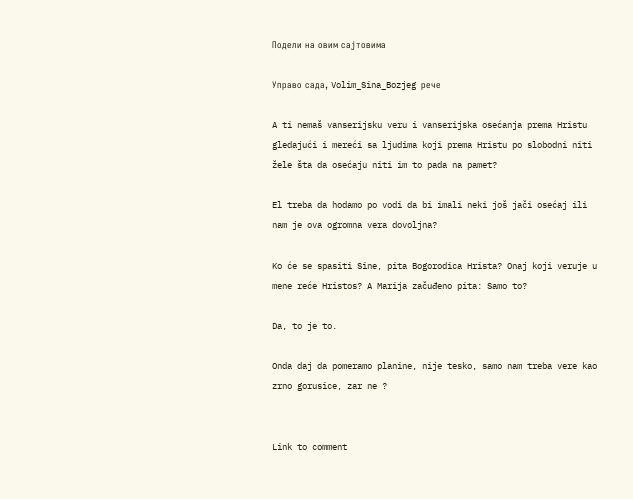Подели на овим сајтовима

Управо сада, Volim_Sina_Bozjeg рече

A ti nemaš vanserijsku veru i vanserijska osećanja prema Hristu gledajući i mereći sa ljudima koji prema Hristu po slobodni niti žele šta da osećaju niti im to pada na pamet?

El treba da hodamo po vodi da bi imali neki još jači osećaj ili nam je ova ogromna vera dovoljna?

Ko će se spasiti Sine, pita Bogorodica Hrista? Onaj koji veruje u mene reće Hristos? A Marija začuđeno pita: Samo to?

Da, to je to.

Onda daj da pomeramo planine, nije tesko, samo nam treba vere kao zrno gorusice, zar ne ?


Link to comment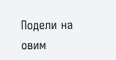Подели на овим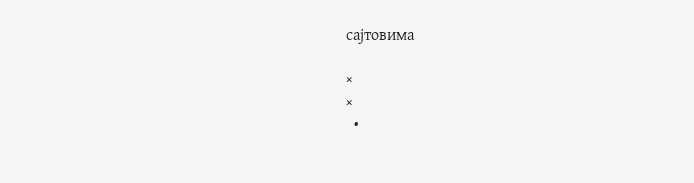сајтовима

×
×
  •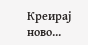Креирај ново...